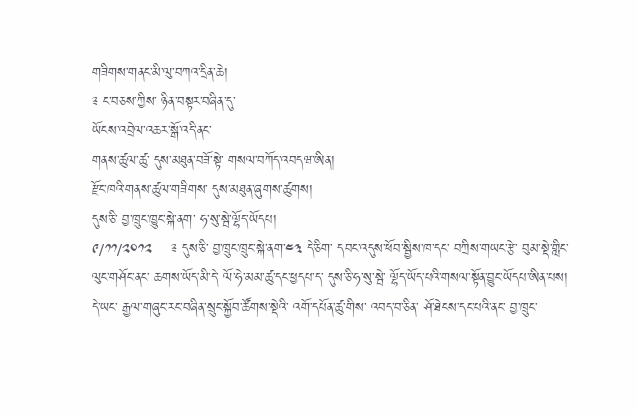གཟིགས་གནང་མི་ལུ་བཀའ་དྲིན་ཆེ།
༉ ང་བཅས་ཀྱིས་ ཉིན་བསྟར་བཞིན་དུ་
ཡོངས་འབྲེལ་འཆར་སྒོ་འདི་ནང་
གནས་ཚུལ་ཚུ་ དུས་མཐུན་བཟོ་སྟེ་ གསལ་བཀོད་འབདཝ་ཨིན།
རྫོང་ཁའི་གནས་ཚུལ་གཟིགས་ དུས་མཐུན་ཞུགས་ཚུགས།
དུས་ཅི་ བྱ་ཁྲུང་ཁྱུང་སྐེ་ནག་ ཧ་སུ་སྦེ་ལྷོད་ཡོདཔ།
༩/༡༡/༢༠༡༢    ༉ དུས་ཅི་ བྱ་ཁྲུང་ཁྲུང་སྐེ་ནག་༤༣ དེ་ཅིག་ དབང་འདུས་ཕོབ་སྦྱིས་ཁ་དང་ བཀྲིས་གཡང་རྩེ་ བུམ་སྡེ་གླིང་ལུང་གཤོང་ནང་ ཆགས་ཡོད་མི་དེ་ ལོ་ཧེ་མམ་ཚུ་དང་ཕྱདཔ་ད་ དུས་ཅི་ཧ་སུ་སྦེ་ ལྷོད་ཡོད་པའི་གསལ་སྟོན་བྱུང་ཡོདཔ་ཨིན་པས།
དེ་ཡང་ རྒྱལ་གཞུང་རང་བཞིན་སྲུང་སྐྱོབ་ཚོགས་སྡེའི་ འགོ་དཔོན་ཚུ་གིས་ འབད་བ་ཅིན་ ཤོ་ཐེངས་དང་པའི་ནང་ བྱ་ཁྲུང་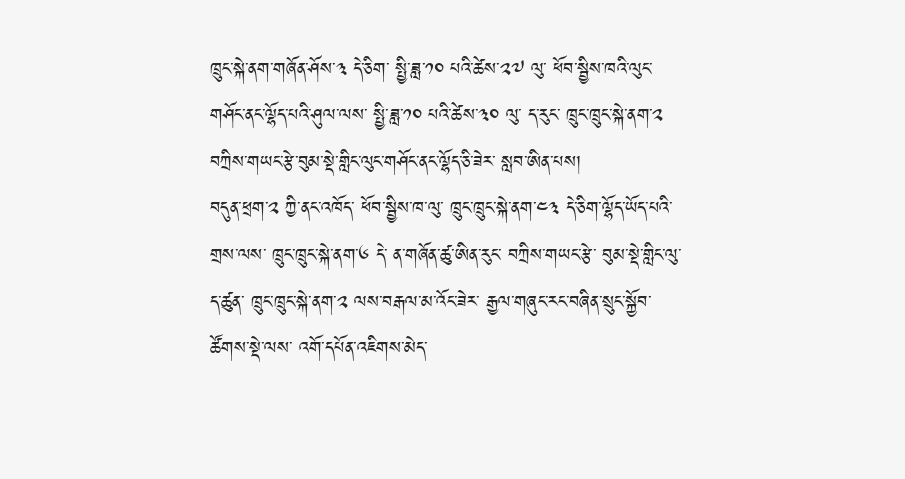ཁྲུང་སྐེ་ནག་གཞོན་ཤོས་༣ དེ་ཅིག་ སྤྱི་ཟླ་༡༠ པའི་ཚེས་༢༧ ལུ་ ཕོབ་སྦྱིས་ཁའི་ལུང་གཤོང་ནང་ལྷོད་པའི་ཤུལ་ལས་ སྤྱི་ཟླ་༡༠ པའི་ཚེས་༣༠ ལུ་ ད་རུང་ ཁྲུང་ཁྲུང་སྐེ་ནག་༢ བཀྲིས་གཡང་རྩེ་བུམ་སྡེ་གླིང་ལུང་གཤོང་ནང་ལྷོད་ཅི་ཟེར་ སླབ་ཨིན་པས།
བདུན་ཕྲག་༢ ཀྱི་ནང་འཁོད་ ཕོབ་སྦྱིས་ཁ་ལུ་ ཁྲུང་ཁྲུང་སྐེ་ནག་༤༣ དེ་ཅིག་ལྷོད་ཡོད་པའི་གྲས་ལས་ ཁྲུང་ཁྲུང་སྐེ་ནག་༦ དེ་ ན་གཞོན་ཚུ་ཨིན་རུང་ བཀྲིས་གཡང་རྩེ་ བུམ་སྡེ་གླིང་ལུ་ ད་ཚུན་ ཁྲུང་ཁྲུང་སྐེ་ནག་༢ ལས་བརྒལ་མ་འོང་ཟེར་ རྒྱལ་གཞུང་རང་བཞིན་སྲུང་སྐྱོབ་ཚོགས་སྡེ་ལས་ འགོ་དཔོན་འཇིགས་མེད་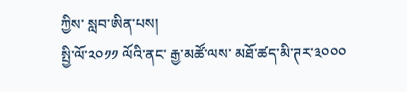ཀྱིས་ སླབ་ཨིན་པས།
སྤྱི་ལོ་༢༠༡༡ ལོའི་ནང་ རྒྱ་མཚོ་ལས་ མཐོ་ཚད་མི་ཊར་༣༠༠༠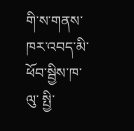གི་ས་གནས་ཁར་འབད་མི་ ཕོབ་སྦྱིས་ཁ་ལུ་ སྤྱི་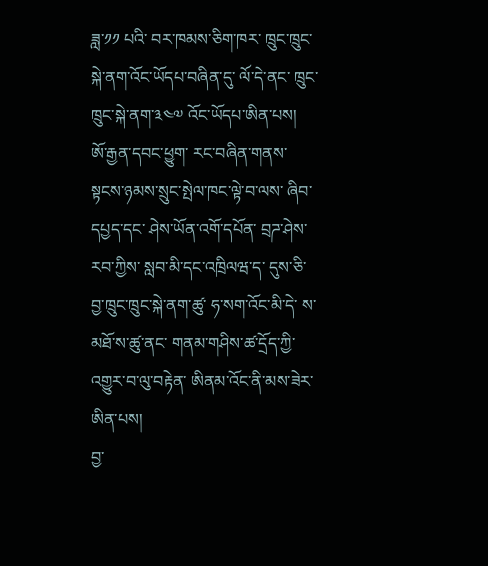ཟླ་༡༡ པའི་ བར་ཁམས་ཅིག་ཁར་ ཁྲུང་ཁྲུང་སྐེ་ནག་འོང་ཡོདཔ་བཞིན་དུ་ ལོ་དེ་ནང་ ཁྲུང་ཁྲུང་སྐེ་ནག་༣༤༧ འོང་ཡོདཔ་ཨིན་པས།
ཨོ་རྒྱན་དབང་ཕྱུག་ རང་བཞིན་གནས་སྟངས་ཉམས་སྲུང་སྤེལ་ཁང་ལྟེ་བ་ལས་ ཞིབ་དཔྱད་དང་ ཤེས་ཡོན་འགོ་དཔོན་ བྲཌ་ཤེས་རབ་ཀྱིས་ སླབ་མི་དང་འཁྲིལཝ་ད་ དུས་ཅི་ བྱ་ཁྲུང་ཁྲུང་སྐེ་ནག་ཚུ་ ཧ་སག་འོང་མི་དེ་ ས་མཐོ་ས་ཚུ་ནང་ གནམ་གཤིས་ཚ་དྲོད་ཀྱི་ འགྱུར་བ་ལུ་བརྟེན་ ཨིནམ་འོང་ནི་མས་ཟེར་ཨིན་པས།
བྱ་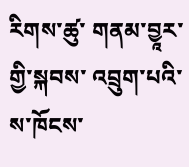རིགས་ཚུ་ གནམ་བྱཱར་གྱི་སྐབས་ འབྲུག་པའི་ས་ཁོངས་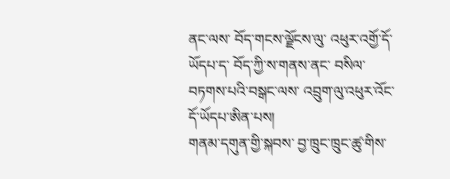ནང་ལས་ བོད་གངས་ལྗོངས་ལུ་ འཕུར་འགྱོ་དོ་ཡོདཔ་ད་ བོད་ཀྱི་ས་གནས་ནང་ བསིལ་བཏགས་པའི་བསྒང་ལས་ འབྲུག་ལུ་འཕུར་འོང་དོ་ཡོདཔ་ཨིན་པས།
གནམ་དགུན་གྱི་སྐབས་ བྱ་ཁྲུང་ཁྲུང་ཚུ་གིས་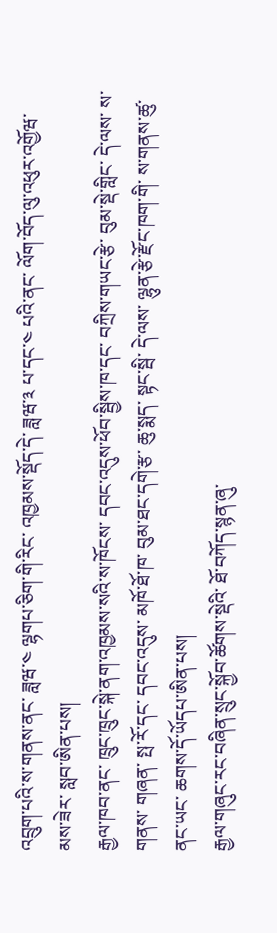འབྲུག་པའི་ས་གནས་ནང་ ཟླཝ་༤ ལྷགཔ་ཅིག་གི་རིང་ འཁྱམས་སྡོད་དེ་ ཟླཝ་༣ པ་དང་༤ པའི་ནང་ ལོག་བོད་ལུ་འཕུར་འགྱོཝ་མས་ཟེར་ སླབ་ཨིན་པས།
རྒྱལ་ཁབ་ནང་ ཁྲུང་ཁྲུང་སྐེ་ནག་འཁྱམས་སའི་ས་ཁོངས་ དབང་འདུས་ཕོབ་སྦྱིས་ཁ་དང་ བཀྲིས་གཡང་རྩེ་ བུམ་སྡེ་གླིང་ དེ་ལས་ ས་གནས་ གཞན་ སྤ་རོ་དང་ དབང་འདུས་ མཁོ་ཐོ་ཁ་ བུམ་ཐང་དགེ་རྩ་ ཆུ་སྨད་ སྟང་སྦི་ དེ་ལས་ ལྷུན་རྩེ་རྫོང་ཁག་གི་ ས་གནས་ཚུ་ནང་ཡང་ ཆགས་དོ་ཡོདཔ་ཨིན་པས།
རྒྱལ་གཞུང་རང་བཞིན་སྲུང་སྐྱོབ་ཚོགས་སྡེའི་ ཐོ་བཀོད་སྙན་ཞུ་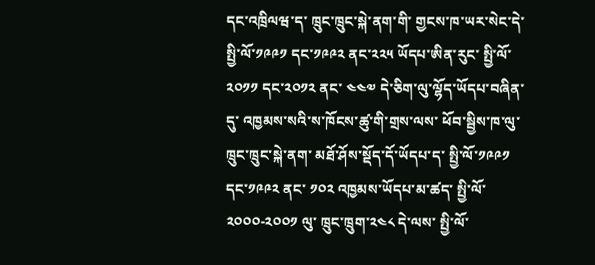དང་འཁྲིལཝ་ད་ ཁྲུང་ཁྲུང་སྐེ་ནག་གི་ གྱངས་ཁ་ཡར་སེང་དེ་ སྤྱི་ལོ་༡༩༩༡ དང་༡༩༩༢ ནང་༢༢༥ ཡོདཔ་ཨིན་རུང་ སྤྱི་ལོ་༢༠༡༡ དང་༢༠༡༢ ནང་ ༤༤༧ དེ་ཅིག་ལུ་ལྷོད་ཡོདཔ་བཞིན་དུ་ འཁྱམས་སའི་ས་ཁོངས་ཚུ་གི་གྲས་ལས་ ཕོབ་སྦྱིས་ཁ་ལུ་ ཁྲུང་ཁྲུང་སྐེ་ནག་ མཐོ་ཤོས་སྡོད་དོ་ཡོདཔ་ད་ སྤྱི་ལོ་༡༩༩༡ དང་༡༩༩༢ ནང་ ༡༠༢ འཁྱམས་ཡོདཔ་མ་ཚད་ སྤྱི་ལོ་༢༠༠༠-༢༠༠༡ ལུ་ ཁྲུང་ཁྲུག་༢༤༨ དེ་ལས་ སྤྱི་ལོ་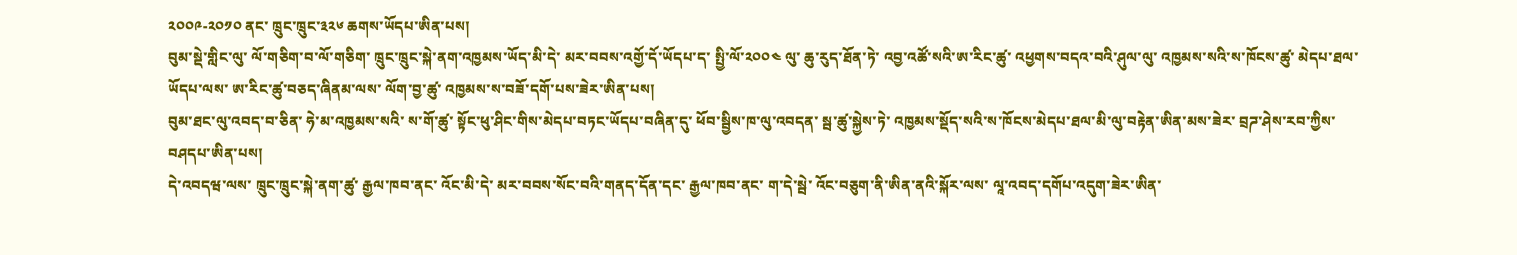༢༠༠༩-༢༠༡༠ ནང་ ཁྲུང་ཁྲུང་༣༢༦ ཆགས་ཡོདཔ་ཨིན་པས།
བུམ་སྡེ་གླིང་ལུ་ ལོ་གཅིག་བ་ལོ་གཅིག་ ཁྲུང་ཁྲུང་སྐེ་ནག་འཁྱམས་ཡོད་མི་དེ་ མར་བབས་འགྱོ་དོ་ཡོདཔ་ད་ སྤྱི་ལོ་༢༠༠༤ ལུ་ ཆུ་རུད་ཐོན་ཏེ་ འབྱ་འཚོ་སའི་ཨ་རིང་ཚུ་ འཕྱགས་བདའ་བའི་ཤུལ་ལུ་ འཁྱམས་སའི་ས་ཁོངས་ཚུ་ མེདཔ་ཐལ་ཡོདཔ་ལས་ ཨ་རིང་ཚུ་བཅད་ཞིནམ་ལས་ ལོག་བྱ་ཚུ་ འཁྱམས་ས་བཟོ་དགོ་པས་ཟེར་ཨིན་པས།
བུམ་ཐང་ལུ་འབད་བ་ཅིན་ ཧེ་མ་འཁྱམས་སའི་ ས་གོ་ཚུ་ སྟོང་ཕུ་ཤིང་གིས་མེདཔ་བཏང་ཡོདཔ་བཞིན་དུ་ ཕོབ་སྦྱིས་ཁ་ལུ་འབདན་ སྦ་ཚུ་སྐྱེས་ཏེ་ འཁྱམས་སྡོད་སའི་ས་ཁོངས་མེདཔ་ཐལ་མི་ལུ་བརྟེན་ཨིན་མས་ཟེར་ བྲཌ་ཤེས་རབ་ཀྱིས་བཤདཔ་ཨིན་པས།
དེ་འབདཝ་ལས་ ཁྲུང་ཁྲུང་སྐེ་ནག་ཚུ་ རྒྱལ་ཁབ་ནང་ འོང་མི་དེ་ མར་བབས་སོང་བའི་གནད་དོན་དང་ རྒྱལ་ཁབ་ནང་ ག་དེ་སྦེ་ འོང་བཅུག་ནི་ཨིན་ནའི་སྐོར་ལས་ ལཱ་འབད་དགོཔ་འདུག་ཟེར་ཨིན་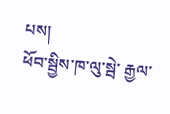པས།
ཕོབ་སྦྱིས་ཁ་ལུ་སྦེ་ རྒྱལ་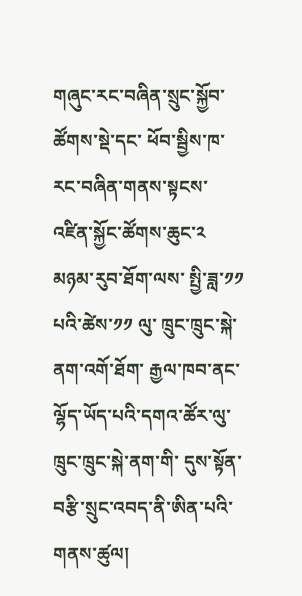གཞུང་རང་བཞིན་སྲུང་སྐྱོབ་ཚོགས་སྡེ་དང་ ཕོབ་སྦྱིས་ཁ་རང་བཞིན་གནས་སྟངས་འཛིན་སྐྱོང་ཚོགས་ཆུང་༢ མཉམ་རུབ་ཐོག་ལས་ སྤྱི་ཟླ་༡༡ པའི་ཚེས་༡༡ ལུ་ ཁྲུང་ཁྲུང་སྐེ་ནག་འགོ་ཐོག་ རྒྱལ་ཁབ་ནང་ ལྷོད་ཡོད་པའི་དགའ་ཚོར་ལུ་ ཁྲུང་ཁྲུང་སྐེ་ནག་གི་ དུས་སྟོན་བརྩི་སྲུང་འབད་ནི་ཨིན་པའི་གནས་ཚུལ།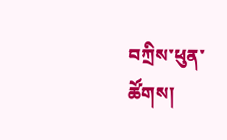བཀྲིས་ཕུན་ཚོགས།